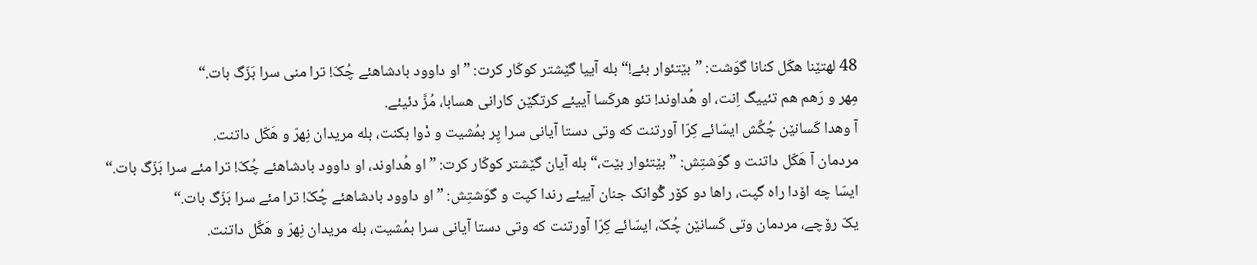48 لهتێنا هکّل کنانا گوَشت: ”بێتئوار بئے!“ بله آییا گێشتر کوکّار کرت: ”او داوود بادشاهئے چُکّ! ترا منی سرا بَزّگ بات.“
مِهر و رَهم هم تئییگ اِنت، او هُداوند! تئو هرکَسا آییئے کرتگێن کارانی هسابا، مُزَّ دئیئے.
آ وهدا کَسانێن چُکِّش ایسّائے کِرّا آورتنت که وتی دستا آیانی سرا پِر بمُشیت و دْوا بکنت، بله مریدان نِهرّ و هَکّل داتنت.
مردمان آ هَکّل داتنت و گوَشتِش: ”بێتئوار بێت،“ بله آیان گێشتر کوکّار کرت: ”او هُداوند، او داوود بادشاهئے چُکّ! ترا مئے سرا بَزّگ بات.“
ایسّا چه اۆدا راه گپت، راها دو کۆر گْوانک جنان آییئے رندا کپت و گوَشتِش: ”او داوود بادشاهئے چُکّ! ترا مئے سرا بَزّگ بات.“
یکّ رۆچے، مردمان وتی کَسانێن چُکّ، ایسّائے کِرّا آورتنت که وتی دستا آیانی سرا بمُشیت، بله مریدان نِهرّ و هَکَّل داتنت.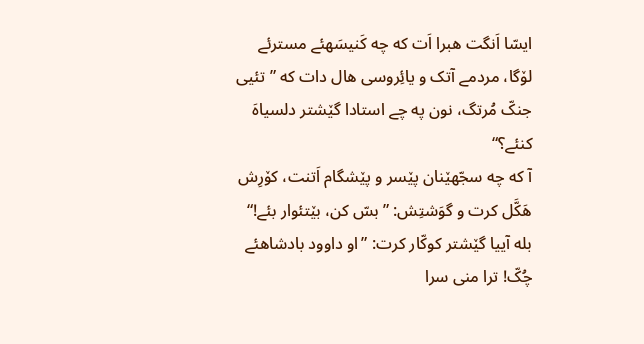ایسّا اَنگت هبرا اَت که چه کَنیسَهئے مسترئے لۆگا، مردمے آتک و یائِروسی هال دات که ”تئیی جنکّ مُرتگ، نون په چے استادا گێشتر دلسیاهَ کنئے؟“
آ که چه سجّهێنان پێسر و پێشگام اَتنت، کۆرِش هَکَّل کرت و گوَشتِش: ”بسّ کن، بێتئوار بئے!“ بله آییا گێشتر کوکّار کرت: ”او داوود بادشاهئے چُکّ! ترا منی سرا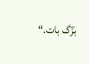بَزّگ بات.“